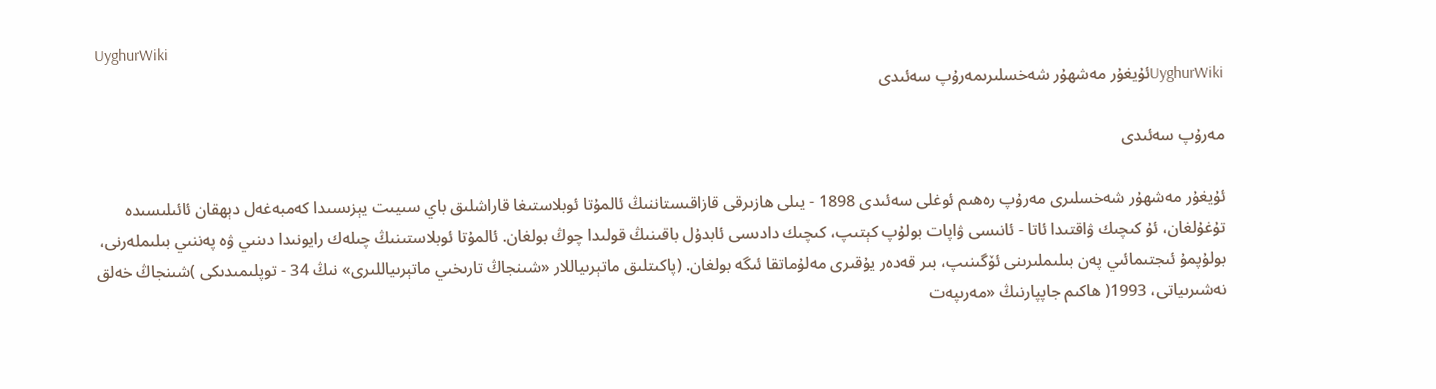UyghurWiki
UyghurWikiئۇيغۇر مەشھۇر شەخسلىرىمەرۇپ سەئىدى

مەرۇپ سەئىدى

ئۇيغۇر مەشھۇر شەخسلىرى مەرۇپ رەھىم ئوغلى سەئىدى 1898 - يىلى ھازىرقى قازاقىستاننىڭ ئالمۇتا ئوبلاستىغا قاراشلىق باي سىيىت يېزىسىدا كەمبەغەل دېھقان ئائىلىسىدە تۇغۇلغان، ئۇ كىچىك ۋاقتىدا ئاتا - ئانىسى ۋاپات بولۇپ كېتىپ، كىچىك دادىسى ئابدۇل باقىنىڭ قولىدا چوڭ بولغان. ئالمۇتا ئوبلاستىنىڭ چىلەك رايونىدا دىنىي ۋە پەننىي بىلىملەرنى، بولۇپمۇ ئىجتىمائىي پەن بىلىملىرىنى ئۆگىنىپ، بىر قەدەر يۇقىرى مەلۇماتقا ئىگە بولغان. (پاكىتلىق ماتېرىياللار «شىنجاڭ تارىخىي ماتېرىياللىرى» نىڭ 34 - توپلىمىدىكى )شىنجاڭ خەلق نەشىرىياتى، 1993( ھاكىم جاپپارنىڭ «مەرىپەت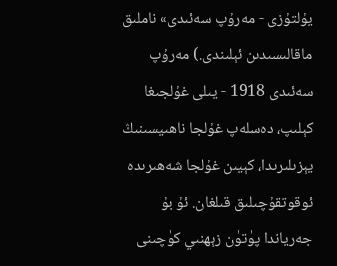يۇلتۇزى - مەرۇپ سەئىدى» ناملىق ماقالىسىدىن ئېلىندى.) مەرۇپ سەئىدى 1918 - يىلى غۇلجىغا كېلىپ، دەسلەپ غۇلجا ناھىيسىنىڭ يېزىلىرىدا، كېيىن غۇلجا شەھىرىدە ئوقوتقۇچىلىق قىلغان. ئۇ بۇ جەرياندا پۈتۈن زېھنىي كۈچىنى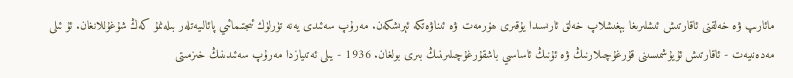مائارىپ ۋە خەلقنى ئاقارتىش ئىشلىرىغا بېغىشلاپ خەلق ئارىسىدا يۇقىرى ھۆرمەت ۋە ئىناۋەتكە ئېرىشكەن. مەرۇپ سەئىدى يەنە تۈرلۈك ئىجتىمائىي پائالىيەتلەر بىلەنمۇ كەڭ شۇغۇللانغان. ئۇ ئىلى مەدەنىيەت - ئاقارتىش ئۇيۇشمىسىنى قۇرغۇچىلارنىڭ ۋە ئۇنىڭ ئاساسىي باشقۇرغۇچىلىرىنىڭ بىرى بولغان. 1936 - يىلى ئەتىيازدا مەرۇپ سەئىدىنىڭ خىزمىتى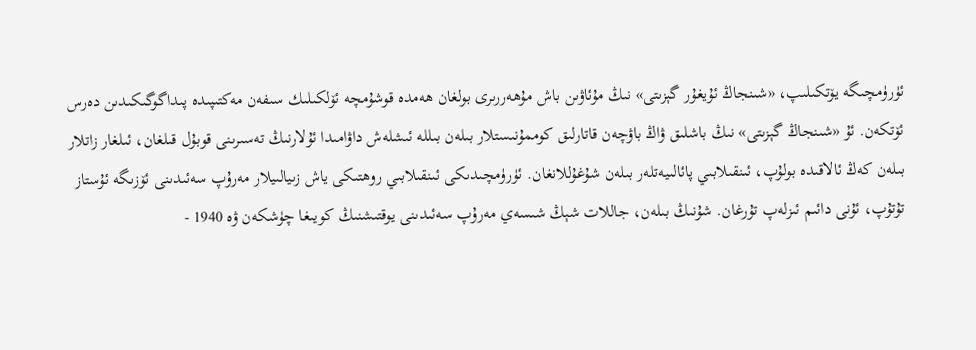ئۈرۈمچىگە يۆتكىلىپ، «شىنجاڭ ئۇيغۇر گېزىتى» نىڭ مۇئاۋىن باش مۇھەررىرى بولغان ھەمدە قوشۇمچە ئۆلكىلىك سىفەن مەكتىپىدە پىداگوگىكىدىن دەرس ئۆتكەن. ئۇ «شىنجاڭ گېزىتى» نىڭ باشلىق ۋاڭ باۋچەن قاتارلىق كوممۇنىستلار بىلەن بىللە ئىشلەش داۋامىدا ئۇلارنىڭ تەسىرىنى قوبۇل قىلغان، ئىلغار زاتلار بىلەن كەڭ ئالاقىدە بولۇپ، ئىنقىلابىي پائالىيەتلەر بىلەن شۇغۇللانغان. ئۈرۈمچىدىكى ئىنقىلابىي روھتىكى ياش زىيالىيلار مەرۇپ سەئىدىنى ئۆزىگە ئۇستاز تۇتۇپ، ئۇنى دائىم ئىزلەپ تۇرغان. شۇنىڭ بىلەن، جاللات شېڭ شىسەي مەرۇپ سەئىدىنى يوقتىشنىڭ كويىغا چۈشكەن ۋە 1940 -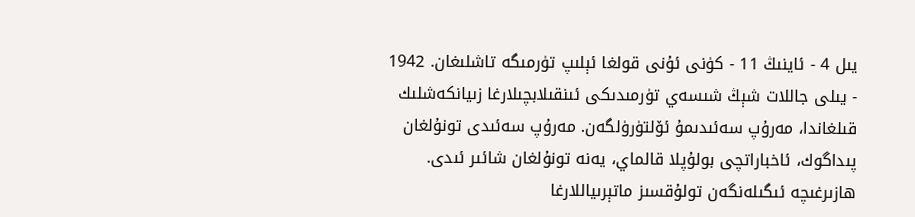يىل 4 - ئاينىڭ 11 - كۈنى ئۇنى قولغا ئېلىپ تۈرمىگە تاشلىغان. 1942 - يىلى جاللات شېڭ شىسەي تۈرمىدىكى ئىنقىلابچىلارغا زىيانكەشلىك قىلغاندا، مەرۇپ سەئىدىمۇ ئۆلتۈرۈلگەن. مەرۇپ سەئىدى تونۇلغان پىداگوك، ئاخباراتچى بولۇپلا قالماي، يەنە تونۇلغان شائىر ئىدى. ھازىرغىچە ئىگىلەنگەن تولۇقسىز ماتېرىياللارغا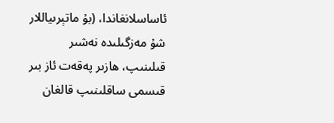ئاساسلانغاندا، (بۇ ماتېرىياللار شۇ مەزگىلىدە نەشىر قىلىنىپ، ھازىر پەقەت ئاز بىر قىسمى ساقلىنىپ قالغان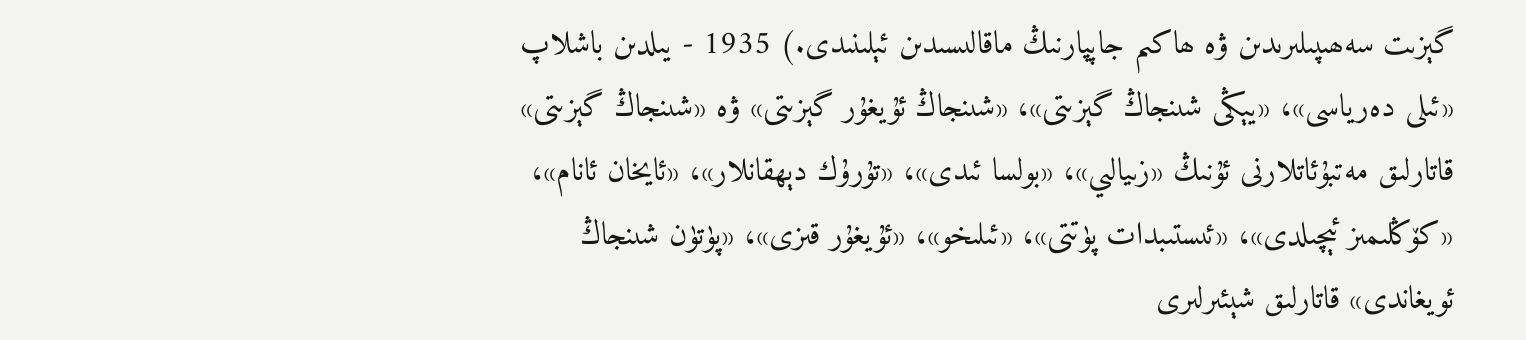گېزىت سەھىپىلىرىدىن ۋە ھاكىم جاپپارنىڭ ماقالىسىدىن ئېلىنىدى.) 1935 - يىلدىن باشلاپ «ئىلى دەرياسى»، «يېڭى شىنجاڭ گېزىتى»، «شىنجاڭ ئۇيغۇر گېزىتى» ۋە «شىنجاڭ گېزىتى» قاتارلىق مەتبۇئاتلارنى ئۇنىڭ «زىيالىي»، «بولسا ئىدى»، «تۇرۇك دېھقانلار»، «ئايخان ئانام»، «كۆڭلىمىز ئېچىلدى»، «ئىستىبدات پۈتتى»، «ئىلىخو»، «ئۇيغۇر قىزى»، «پۈتۈن شىنجاڭ ئويغاندى» قاتارلىق شېئىرلىرى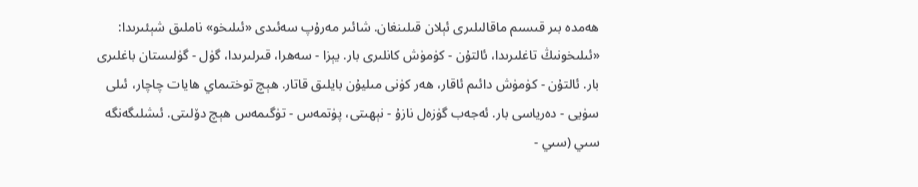ھەمدە بىر قىسىم ماقالىلىرى ئېلان قىلىنغان. شائىر مەرۇپ سەئىدى «ئىلىخو» ناملىق شېئىرىدا: «ئىلىخونىڭ تاغلىرىدا، ئالتۇن - كۈمۈش كانلىرى بار. يېزا - سەھرا، قىرلىرىدا، گۈل - گۈلىستان باغلىرى بار. ئالتۇن - كۈمۈش دائىم ئاقار، ھەر كۈنى مىليۇن بايلىق قاتار. ھېچ توختىماي ھايات چاچار، ئىلى سۈيى - دەرياسى بار. ئەجەب گۈزەل نازۇ - نېھىتى، پۈتمەس - تۈگىمەس ھېچ دۆلىتى. ئىشلىگەنگە سىي (سىي -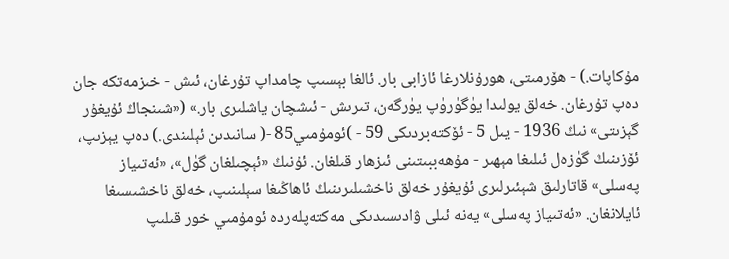مۇكاپات.) - ھۆرمىتى، ھورۇنلارغا ئازابى بار. ئالغا بېسىپ چامداپ تۇرغان، ئىش - خىزمەتكە جان دەپ تۇرغان. خەلق يولىدا يۈگۈرۈپ يۈرگەن، تىرىش - ئىشچان ياشلىرى بار.» («شىنجاڭ ئۇيغۇر گېزىتى» نىڭ 1936 - يىل 5 - ئۆكتەبردىكى 59 - )ئومۇمىي85 -( سانىدىن ئېلىندى.) دەپ يېزىپ، ئۆزىنىڭ گۈزەل ئىلىغا مېھىر - مۇھەببىتىنى ئىزھار قىلغان. ئۇنىڭ «ئېچىلغان گۈل»، «ئەتىياز پەسلى» قاتارلىق شېئىرلىرى ئۇيغۇر خەلق ناخشىلىرىنىڭ ئاھاڭىغا سېلىنىپ، خەلق ناخشىسىغا ئايلانغان. «ئەتىياز پەسلى» يەنە ئىلى ۋادىسىدىكى مەكتەپلەردە ئومۇمىي خور قىلىپ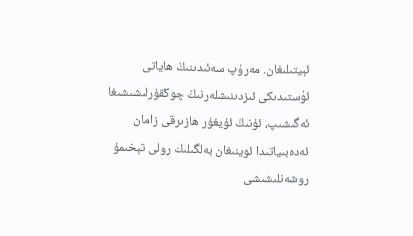ئېيتىلىغان. مەرۇپ سەئىدىنىڭ ھاياتى ئۈستىدىكى ئىزدىنىشلەرنىڭ چوڭقۇرلىشىشىغا ئەگىشىپ، ئۇنىڭ ئۇيغۇر ھازىرقى زامان ئەدەبىياتىدا ئوينىغان بەلگىلىك رولى تېخىمۇ روشەنلىشىشى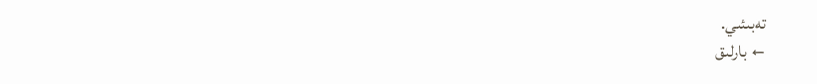تەبىئىي.
← بارلىق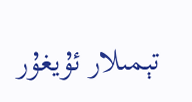تېمىلار ئۇيغۇر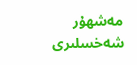مەشھۇر شەخسلىرى